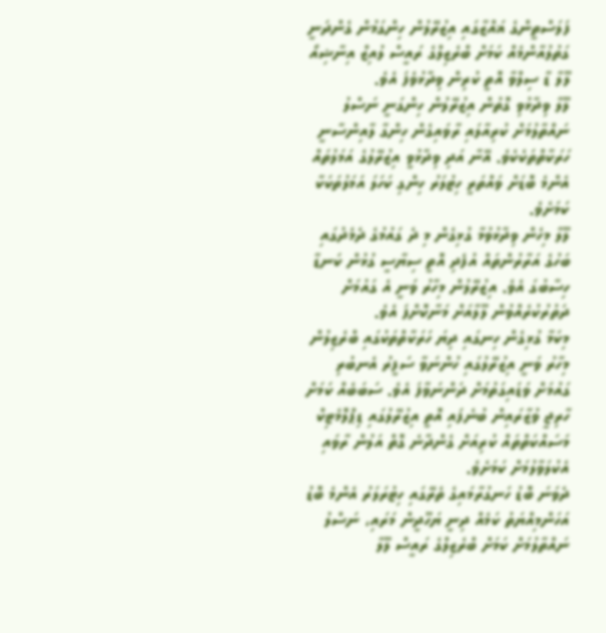ފަލަސްތީންގެ ޣައްޒާގައި އިޒުރޭލުން ހިންގަމުން ގެންދަނީ ގަތުލުއާންމެއް ކަމަށް ބްރެޒިލްގެ ރައީސް ލުއިޒް އިނާޝިއޯ ލޫލާ ޑާ ސިލްވާ އޮތީ ކުރިން ވިދާޅުވެފަ އެވެ.
ލޫލާ ވިދާޅުވި ގޮތުން އިޒުރޭލުން ހިންގަނީ ނަސްލު ނައްތާލުމަށް ކުރިއާލައި ރާވައިގެން ހިންގާ ލާއިންސާނީ ހަރަކާތްތަކެކެވެ. އޭނާ އަދި ވިދާޅުވީ އިޒުރޭލުގެ އަމަލުތައް އެންމެ ބޮޑަށް ވައްތަރީ ހިޓުލަރު ހިންގި ކަހަލަ އަމަލުތަކަކާ ކަމަށެވެ.
ލޫލާ މިހެން ވިދާޅުވުމާ ގުޅިގެން މި ދެ ގައުމުގެ ދެމެދުގައި ބަހުގެ އަރާރުންތައް އުފެދި އޮތީ ސިޔާސީ ގުޅުން ކަނޑާ ހިސާބުގަ އެވެ. އިޒުރޭލުން މިހާރު ވަނީ އެ ގައުމަށް ދަތުރުކުރެއްވުން ލޫލާއަށް މަނާކޮށްފަ އެވެ.
މިކަމާ ގުޅިގެން ހިނގައި ދިޔަ ހަރަކާތްތަކުގައި ބްރެޒިލުން މިހާރު ވަނީ އިޒުރޭލުގައި ހުންނަވާ ސަފީރު އެނބުރި ގައުމަށް ވަޑައިގަތުމަށް ދަންނަވާފަ އެވެ. ސަބަބެއް ކަމަށް ހާރިޖީ ވުޒާރައިން ބުނެފައި އޮތީ އިޒުރޭލުގައި ޑިޕްލޮމެޓިކް މަސައްކަތްތައް ކުރިއަށް ގެންދާނެ ގޮތް އަލުން ރާވައި އެކުލަވާލުމަށް ކަމަށެވެ.
ދެވަނަ ބޮޑު ހަނގުރާމައިގެ ތެރޭގައި ހިޓުރަލަރު އެންމެ ބޮޑު އަހަންމިއްޔަތު ކަމެއް ދިނީ ޔަހޫދީން މަރައި، ނަސްލު ނައްތާލުމަށް ކަމަށް ބްރެޒިލްގެ ރައީސް ލޫލާ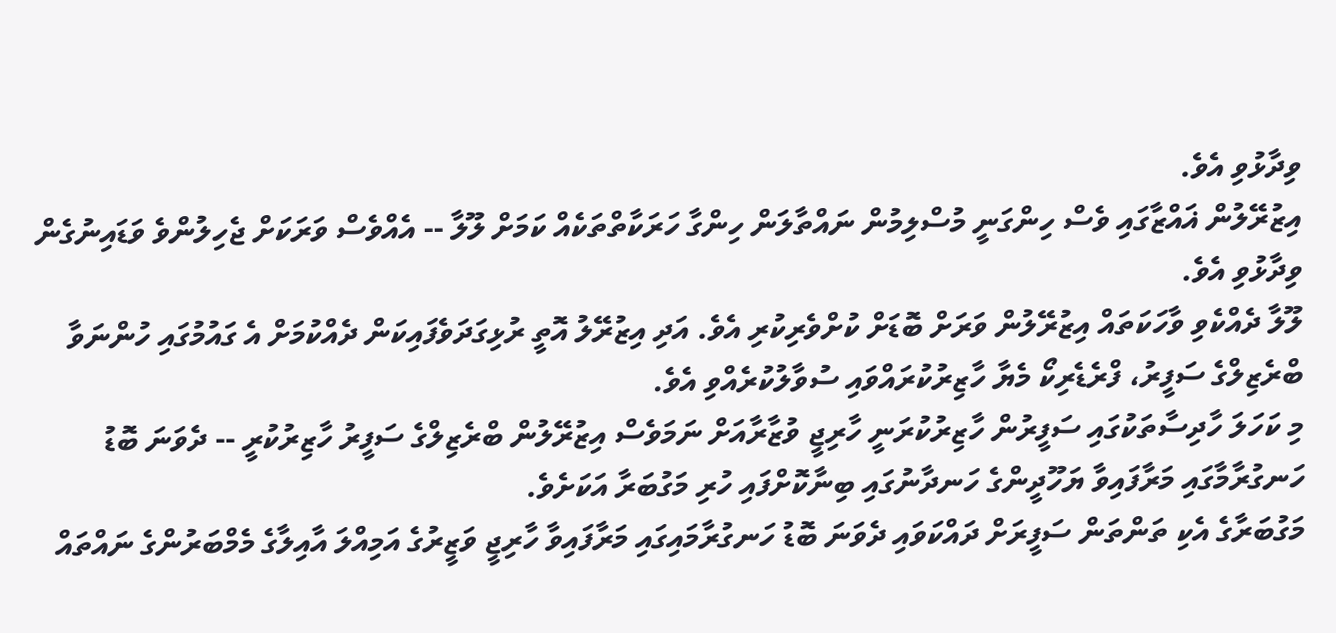ވިދާޅުވި އެވެ.
އިޒުރޭލުން ޣައްޒާގައި ވެސް ހިންގަނީ މުސްލިމުން ނައްތާލަން ހިންގާ ހަރަކާތްތަކެއް ކަމަށް ލޫލާ -- އެއްވެސް ވަރަކަށް ޖެހިލުންވެ ވަޑައިނުގެން ވިދާޅުވި އެވެ.
ލޫލާ ދެއްކެވި ވާހަކަތައް އިޒުރޭލުން ވަރަށް ބޮޑަށް ކުށްވެރިކުރި އެވެ. އަދި އިޒުރޭލު އޮތީ ރުޅިގަދަވެފައިކަން ދެއްކުމަށް އެ ގައުމުގައި ހުންނަވާ ބްރެޒިލްގެ ސަފީރު، ފްރެޑެރިކޯ މެޔާ ހާޒިރުކުރައްވައި ސުވާލުކުރެއްވި އެވެ.
މި ކަހަލަ ހާދިސާތަކުގައި ސަފީރުން ހާޒިރުކުރަނީ ހާރިޖީ ވުޒާރާއަށް ނަމަވެސް އިޒުރޭލުން ބްރެޒިލްގެ ސަފީރު ހާޒިރުކުރީ -- ދެވަނަ ބޮޑު ހަނގުރާމާގައި މަރާފައިވާ ޔަހޫދީންގެ ހަނދާނުގައި ބިނާކޮށްފައި ހުރި މަގުބަރާ އަކަށެވެ.
މަގުބަރާގެ އެކި ތަންތަން ސަފީރަށް ދައްކަވައި ދެވަނަ ބޮޑު ހަނގުރާމައިގައި މަރާފައިވާ ހާރިޖީ ވަޒީރުގެ އަމިއްލަ އާއިލާގެ މެމްބަރުންގެ ނައްތައް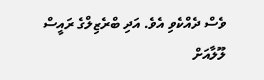ވެސް ދެއްކެވި އެވެ. އަދި ބްރެޒިލްގެ ރައީސް ލޫލާއަށް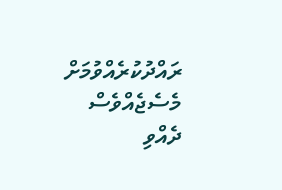ރައްދުކުރެއްވުމަށް މެސެޖެއްވެސް ދެއްވި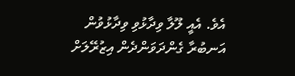އެވެ. އެއީ ލޫލާ ވިދާޅުވި ވިދާޅުވުން އަނބުރާ ގެންދަވަންދެން އިޒުރޭލަށް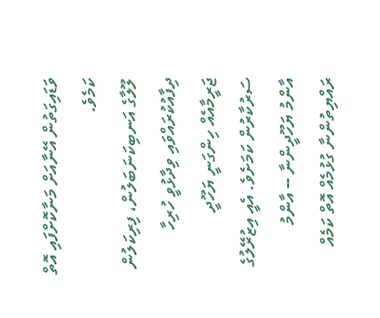ވަޑައިގަތުން އޭނާއަށް މަނާކޮށްފައި އޮތް ކަމެވެ.
ލޫލާގެ އަނބިކަނަބަލުން، ފިރިކަލުން ދިފާއުކުރައްވައި ވިދާޅުވީ ހުރިހާ ޖަރީމާއެއް ހިންގަނީ ޔަހޫދީ ސަރުކާރުން ކަމަށެވެ. އެއީ އިޒުރޭލުގެ އާންމު ޔަހޫދީންނާ -- އާންމު ރައްޔިތުންނާ ގުޅުމެއް އޮތް ކަމެއް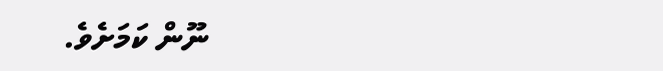ނޫން ކަމަށެވެ.